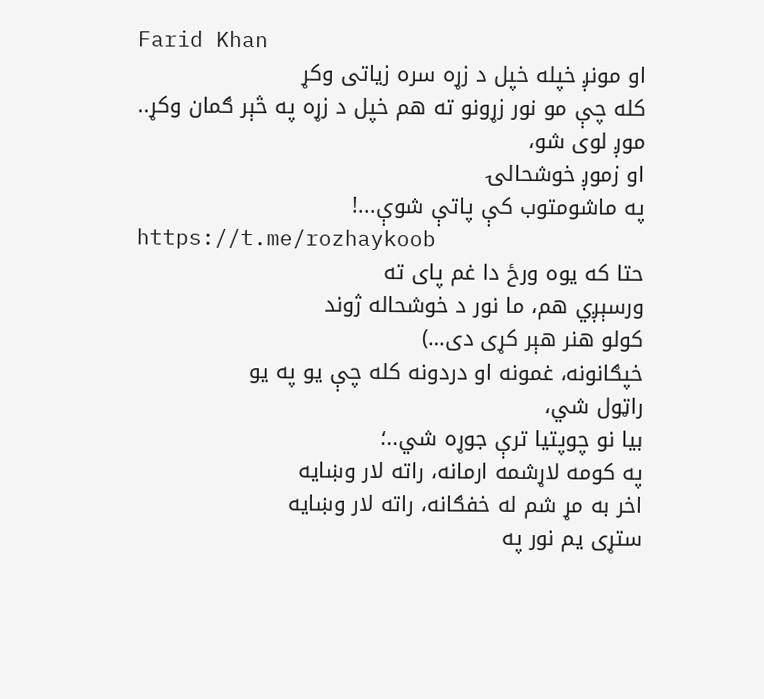Farid Khan
او مونږ خپله خپل د زړه سره زیاتی وکړ
کله چې مو نور زړونو ته هم خپل د زړه په څېر ګمان وکړ..
موږ لوی شو،
او زموږ خوشحالۍ
په ماشومتوب کې پاتې شوې...!
https://t.me/rozhaykoob
حتا که یوه ورځ دا غم پای ته
ورسېږي هم، ما نور د خوشحاله ژوند
کولو هنر هېر کړی دی…)
خپګانونه، غمونه او دردونه کله چې یو په یو
راټول شي،
بیا نو چوپتیا ترې جوړه شي..؛
په کومه لاړشمه ارمانه، راته لار وښایه
اخر به مړ شم له خفګانه، راته لار وښایه
ستړی یم نور په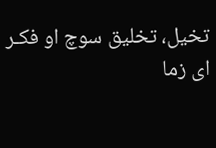تخیل، تخلیق سوچ او فکـر
ای زما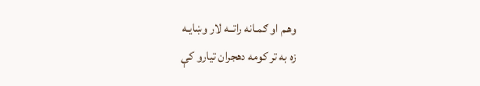وهـم او ګمـانه راتــه لار وښایـه
زه به تر کومه دهجران تیارو کې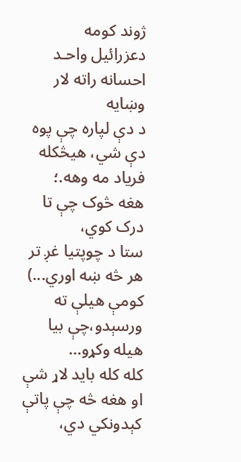ژوند کومه
دعزرائیل واحـد احسانه راته لار وښایه
د دې لپاره چې پوه دې شي، هیڅکله فریاد مه وهه.؛
هغه څوک چې تا درک کوي،
ستا د چوپتیا غږ تر هر څه ښه اوري...)
کومې هیلې ته ورسېدو،چې بیا هیله وکړو…
کله کله باید لاړ شې
او هغه څه چې پاتې کېدونکي دي،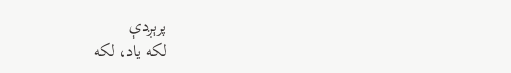پرېږدې
لکه یاد، لکه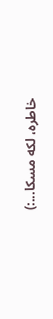خاطره، لکه مسکا...:)